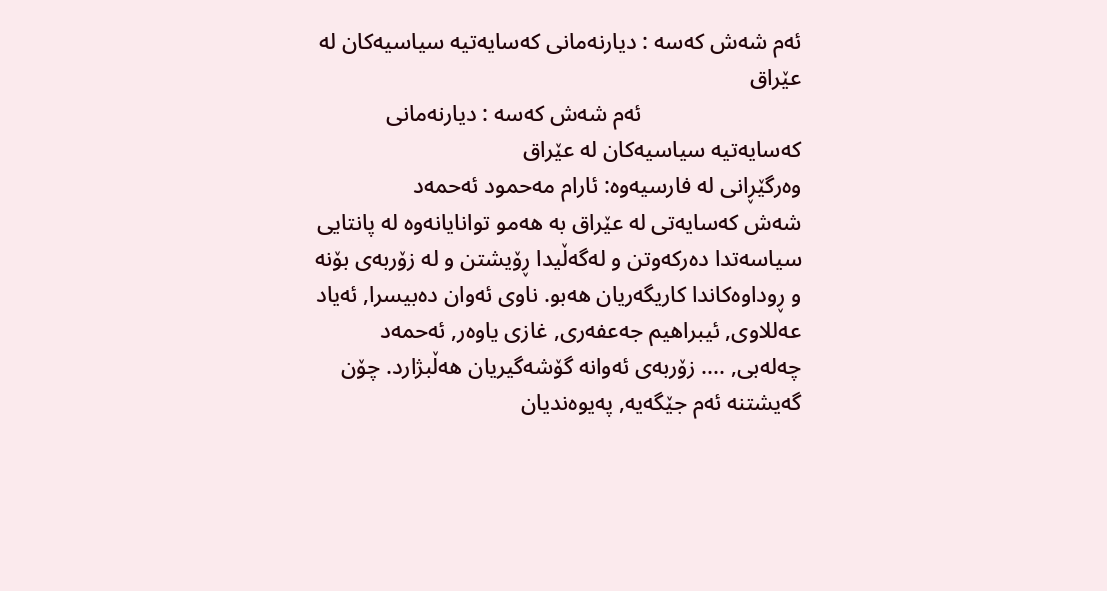ئه‌م شه‌ش كه‌سه‌ : دیارنه‌مانی‌ كه‌سایه‌تیه‌ سیاسیه‌كان له‌ عێراق
                            ئه‌م شه‌ش كه‌سه‌ : دیارنه‌مانی‌ كه‌سایه‌تیه‌ سیاسیه‌كان له‌ عێراق
وه‌رگێڕانی‌ له‌ فارسیه‌وه‌: ئارام مه‌حمود ئه‌حمه‌د
شه‌ش كه‌سایه‌تی‌ له‌ عێراق به‌ هه‌مو توانایانه‌وه‌ له‌ پانتایی‌ سیاسه‌تدا ده‌ركه‌وتن و له‌گه‌ڵیدا ڕۆیشتن و له‌ زۆربه‌ی‌ بۆنه‌ و ڕوداوه‌كاندا كاریگه‌ریان هه‌بو. ناوی‌ ئه‌وان ده‌بیسرا, ئه‌یاد عه‌للاوی‌, ئیبراهیم جه‌عفه‌ری‌, غازی‌ یاوه‌ر, ئه‌حمه‌د چه‌له‌بی‌, .... زۆربه‌ی‌ ئه‌وانه‌ گۆشه‌گیریان هه‌ڵبژارد. چۆن گه‌یشتنه‌ ئه‌م جێگه‌یه‌, په‌یوه‌ندیان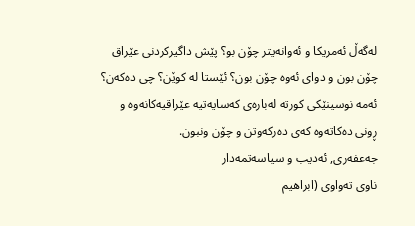له‌گه‌ڵ‌ ئه‌مریكا و ئه‌وانه‌یتر چۆن بو؟ پێش داگیركردنی‌ عێراق چۆن بون و دوای‌ ئه‌وه‌ چۆن بون؟ ئێستا له‌ كوێن؟ چی‌ ده‌كه‌ن؟ ئه‌مه‌ نوسینێكی‌ كورته‌ له‌باره‌ی‌ كه‌سایه‌تیه‌ عێراقیه‌كانه‌وه‌ و ڕونی‌ ده‌كاته‌وه‌ كه‌ی‌ ده‌ركه‌وتن و چۆن ونبون.
جه‌عفه‌ری‌, ئه‌دیب و سیاسه‌تمه‌دار
ناوی‌ ته‌واوی‌ (ابراهیم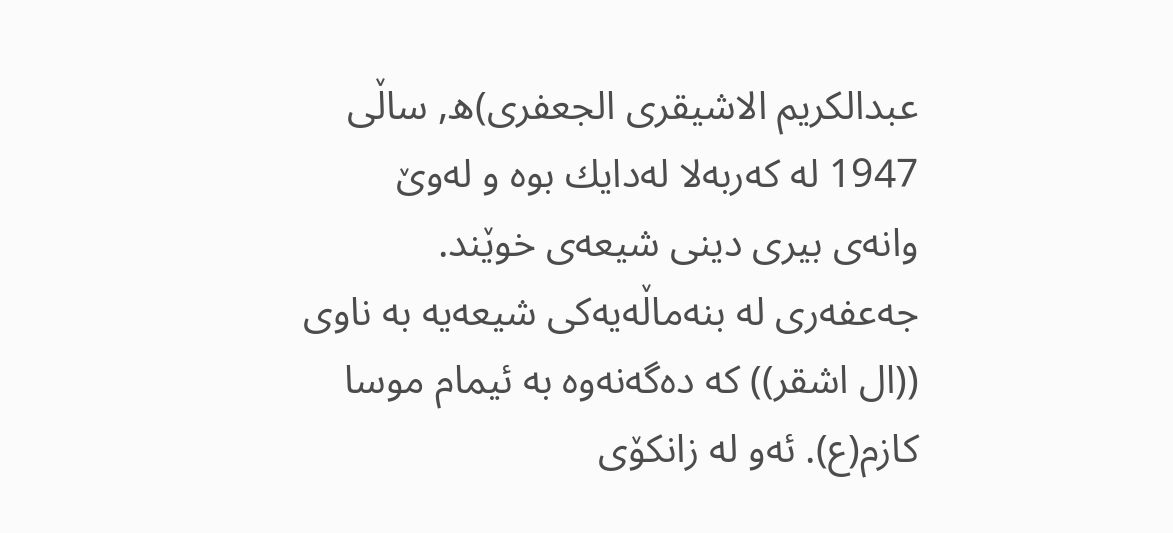عبدالكریم الاشیقری‌ الجعفری‌)ه‌, ساڵی‌ 1947 له‌ كه‌ربه‌لا له‌دایك بوه‌ و له‌وێ‌ وانه‌ی‌ بیری‌ دینی‌ شیعه‌ی‌ خوێند. جه‌عفه‌ری‌ له‌ بنه‌ماڵه‌یه‌كی‌ شیعه‌یه‌ به‌ ناوی‌ ((ال اشقر)) كه‌ ده‌گه‌نه‌وه‌ به‌ ئیمام موسا كازم(ع). ئه‌و له‌ زانكۆی‌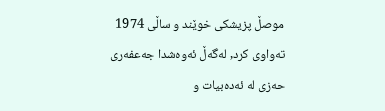موصڵ‌ پزیشكی‌ خوێند و ساڵی‌ 1974 ته‌واوی‌ كرد, له‌گه‌ڵ‌ ئه‌وه‌شدا جه‌عفه‌ری‌ حه‌زی‌ له‌ ئه‌ده‌بیات و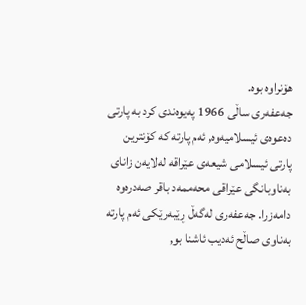هۆنراوه‌ بوه‌.
جه‌عفه‌ری‌ ساڵی‌ 1966 په‌یوه‌ندی‌ كرد به‌ پارتی‌ ده‌عوه‌ی‌ ئیسلامیه‌وه‌, ئه‌م پارته‌ كه‌ كۆنترین پارتی‌ ئیسلامی‌ شیعه‌ی‌ عێراقه‌ له‌لایه‌ن زانای‌ به‌ناوبانگی‌ عێراقی‌ محه‌ممه‌د باقر صه‌دره‌وه‌ دامه‌زرا. جه‌عفه‌ری‌ له‌گه‌ڵ‌ ڕێبه‌رێكی‌ ئه‌م پارته‌ به‌ناوی‌ صاڵح ئه‌دیب ئاشنا بو,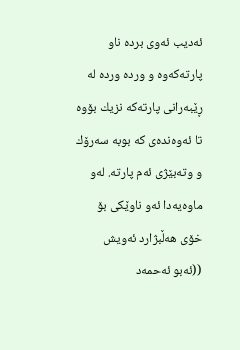ئه‌دیب ئه‌وی‌ برده‌ ناو پارته‌كه‌وه‌ و ورده‌ ورده‌ له‌ ڕێبه‌رانی‌ پارته‌كه‌ نزیك بۆوه‌ تا ئه‌وه‌نده‌ی‌ كه‌ بوبه‌ سه‌رۆك و وته‌بێژی‌ ئه‌م پارته‌. له‌و ماوه‌یه‌دا ئه‌و ناوێكی‌ بۆ خۆی‌ هه‌ڵبژارد ئه‌ویش ((ئه‌بو ئه‌حمه‌د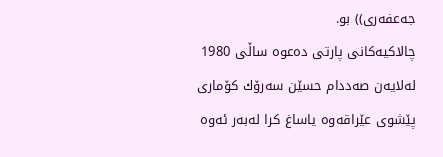جه‌عفه‌ری‌)) بو.
چالاكیه‌كانی‌ پارتی‌ ده‌عوه‌ ساڵی‌ 1980 له‌لایه‌ن صه‌ددام حسێن سه‌رۆك كۆماری‌ پێشوی‌ عێراقه‌وه‌ یاساغ كرا له‌به‌ر ئه‌وه‌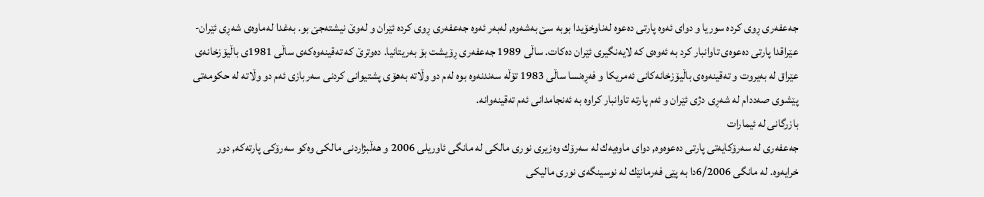جه‌عفه‌ری‌ ڕوی‌ كرده‌ سوریا و دوای‌ ئه‌وه‌ پارتی‌ ده‌عوه‌ له‌ناوخۆیدا بوبه‌ سێ‌ به‌شه‌وه‌, له‌به‌ر ئه‌وه‌ جه‌عفه‌ری‌ ڕوی‌ كرده‌ ئێران و له‌وێ‌ نیشته‌جێ‌ بو. به‌غدا له‌ماوه‌ی‌ شه‌ڕی‌ ئێران-عێراقدا پارتی‌ ده‌عوه‌ی‌ تاوانبار كرد به‌ ئه‌وه‌ی‌ كه‌ لایه‌نگیری‌ ئێران ده‌كات. ساڵی‌ 1989 جه‌عفه‌ری‌ ڕۆیشت بۆ به‌ریتانیا. ده‌وترێ‌ كه‌ ته‌قینه‌وه‌كه‌ی‌ ساڵی‌ 1981ی‌ باڵیۆزخانه‌ی‌ عێراق له‌ به‌یروت و ته‌قینه‌وه‌ی‌ باڵیۆزخانه‌كانی‌ ئه‌مریكا و فه‌ڕه‌نسا ساڵی‌ 1983 تۆڵه‌ سه‌ندنه‌وه‌ بوه‌ له‌م دو وڵاته‌ به‌هۆی‌ پشتیوانی‌ كردنی‌ سه‌ربازی‌ ئه‌م دو وڵاته‌ له‌ حكومه‌تی‌ پێشوی‌ صه‌ددام له‌ شه‌ڕی‌ دژی‌ ئێران و ئه‌م پارته‌ تاوانبار كراوه‌ به‌ ئه‌نجامدانی‌ ئه‌م ته‌قینه‌وانه‌.
بازرگانی‌ له‌ ئیمارات
جه‌عفه‌ری‌ له‌ سه‌رۆكایه‌تی‌ پارتی‌ ده‌عوه‌وه‌, دوای‌ ماوه‌یه‌ك له‌ سه‌رۆك وه‌زیری‌ نوری‌ مالكی‌ له‌ مانگی‌ ئاوریلی‌ 2006 و هه‌ڵبژاردنی‌ مالكی‌ وه‌كو سه‌رۆكی‌ پارته‌كه‌, دور خرایه‌وه‌. له‌ مانگی‌ 6/2006دا به‌ پێی‌ فه‌رمانێك له‌ نوسینگه‌ی‌ نوری‌ مالیكی‌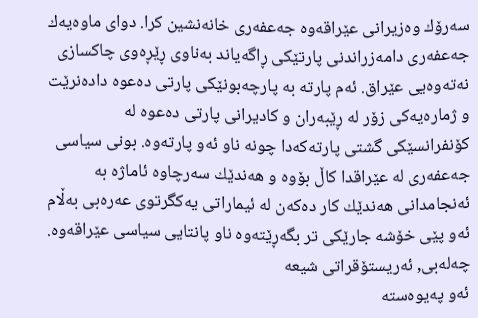سه‌رۆك وه‌زیرانی‌ عێراقه‌وه‌ جه‌عفه‌ری‌ خانه‌نشین كرا. دوای‌ ماوه‌یه‌ك جه‌عفه‌ری‌ دامه‌زراندنی‌ پارتێكی‌ ڕاگه‌یاند به‌ناوی‌ ڕێڕه‌وی‌ چاكسازی‌ نه‌ته‌وه‌یی‌ عێراق. ئه‌م پارته‌ به‌ پارچه‌بونێكی‌ پارتی‌ ده‌عوه‌ داده‌نرێت و ژماره‌یه‌كی‌ زۆر له‌ ڕێبه‌ران و كادیرانی‌ پارتی‌ ده‌عوه‌ له‌ كۆنفرانسێكی‌ گشتی‌ پارته‌كه‌دا چونه‌ ناو ئه‌و پارته‌وه‌. بونی‌ سیاسی‌ جه‌عفه‌ری‌ له‌ عێراقدا كاڵ‌ بۆوه‌ و هه‌ندێك سه‌رچاوه‌ ئاماژه‌ به‌ ئه‌نجامدانی‌ هه‌ندێك كار ده‌كه‌ن له‌ ئیماراتی‌ یه‌كگرتوی‌ عه‌ره‌بی‌ به‌ڵام ئه‌و پێی‌ خۆشه‌ جارێكی‌ تر بگه‌ڕێته‌وه‌ ناو پانتایی‌ سیاسی‌ عێراقه‌وه‌.
چه‌له‌بی‌, ئه‌ریستۆقراتی‌ شیعه‌
ئه‌و په‌یوه‌سته‌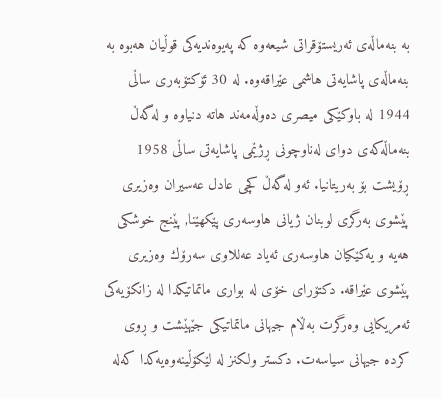به‌ بنه‌ماڵه‌ی‌ ئه‌ریستۆقراتی‌ شیعه‌وه‌ كه‌ په‌یوه‌ندیه‌كی‌ قوڵیان هه‌بوه‌ به‌ بنه‌ماڵه‌ی‌ پاشایه‌تی‌ هاشمی‌ عێراقه‌وه‌. له‌ 30 ئۆكتۆبه‌ری‌ ساڵی‌ 1944 له‌ باوكێكی‌ میصری‌ ده‌وڵه‌مه‌ند هاته‌ دنیاوه‌ و له‌گه‌ڵ‌ بنه‌ماڵه‌كه‌ی‌ دوای‌ له‌ناوچونی‌ ڕژێمی‌ پاشایه‌تی‌ ساڵی‌ 1958 ڕۆیشت بۆ به‌ریتانیا. ئه‌و له‌گه‌ڵ‌ كچی‌ عادل عه‌سیران وه‌زیری‌ پێشوی‌ به‌رگری‌ لوبنان ژیانی‌ هاوسه‌ری‌ پێكهێنا, پێنج خوشكی‌ هه‌یه‌ و یه‌كێكیان هاوسه‌ری‌ ئه‌یاد عه‌للاوی‌ سه‌رۆك وه‌زیری‌ پێشوی‌ عێراقه‌. دكتۆرای‌ خۆی‌ له‌ بواری‌ ماتماتیكدا له‌ زانكۆیه‌كی‌ ئه‌مریكایی‌ وه‌رگرت به‌ڵام جیهانی‌ ماتماتیكی‌ جێهێشت و ڕوی‌ كرده‌ جیهانی‌ سیاسه‌ت. دكستر ولكنز له‌ لێكۆڵینه‌وه‌یه‌كدا كه‌له‌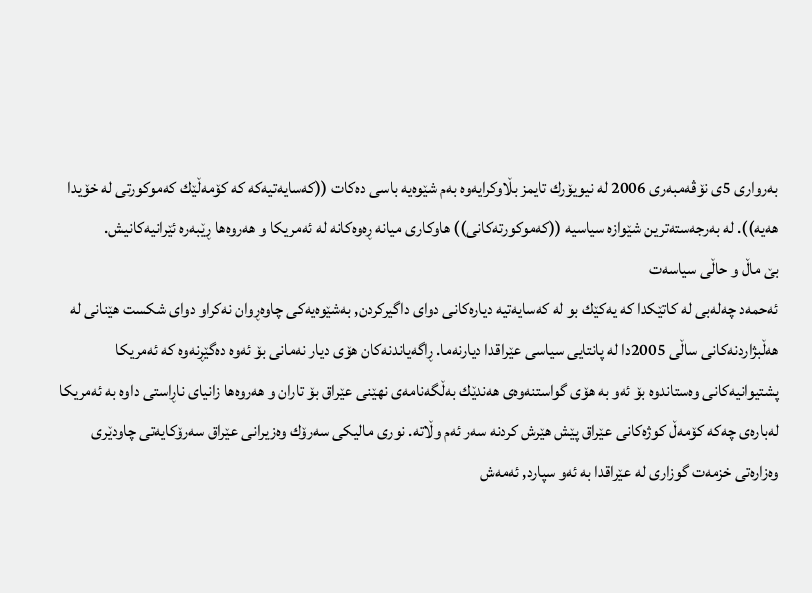به‌رواری‌ 5ی‌ نۆڤه‌مبه‌ری‌ 2006 له‌ نیویۆرك تایمز بڵاوكرایه‌وه‌ به‌م شێوه‌یه‌ باسی‌ ده‌كات ((كه‌سایه‌تیه‌كه‌ كه‌ كۆمه‌ڵێك كه‌موكورتی‌ له‌ خۆیدا هه‌یه‌)). له‌ به‌رجه‌سته‌ترین شێوازه‌ سیاسیه‌ ((كه‌موكورته‌كانی‌)) هاوكاری‌ میانه‌ ڕه‌وه‌كانه‌ له‌ ئه‌مریكا و هه‌روه‌ها ڕێبه‌ره‌ ئێرانیه‌كانیش.
بێ‌ ماڵ‌ و حاڵی‌ سیاسه‌ت
ئه‌حمه‌د چه‌له‌بی‌ له‌ كاتێكدا كه‌ یه‌كێك بو له‌ كه‌سایه‌تیه‌ دیاره‌كانی‌ دوای‌ داگیركردن, به‌شێوه‌یه‌كی‌ چاوه‌ڕوان نه‌كراو دوای‌ شكست هێنانی‌ له‌ هه‌ڵبژاردنه‌كانی‌ ساڵی‌ 2005دا له‌ پانتایی‌ سیاسی‌ عێراقدا دیارنه‌ما. ڕاگه‌یاندنه‌كان هۆی‌ دیار نه‌مانی‌ بۆ ئه‌وه‌ ده‌گێڕنه‌وه‌ كه‌ ئه‌مریكا پشتیوانیه‌كانی‌ وه‌ستاندوه‌ بۆ ئه‌و به‌ هۆی‌ گواستنه‌وه‌ی‌ هه‌ندێك به‌ڵگه‌نامه‌ی‌ نهێنی‌ عێراق بۆ تاران و هه‌روه‌ها زانیای‌ ناڕاستی‌ داوه‌ به‌ ئه‌مریكا له‌باره‌ی‌ چه‌كه‌ كۆمه‌ڵ‌ كوژه‌كانی‌ عێراق پێش هێرش كردنه‌ سه‌ر ئه‌م وڵاته‌. نوری‌ مالیكی‌ سه‌رۆك وه‌زیرانی‌ عێراق سه‌رۆكایه‌تی‌ چاودێری‌ وه‌زاره‌تی‌ خزمه‌ت گوزاری‌ له‌ عێراقدا به‌ ئه‌و سپارد, ئه‌مه‌ش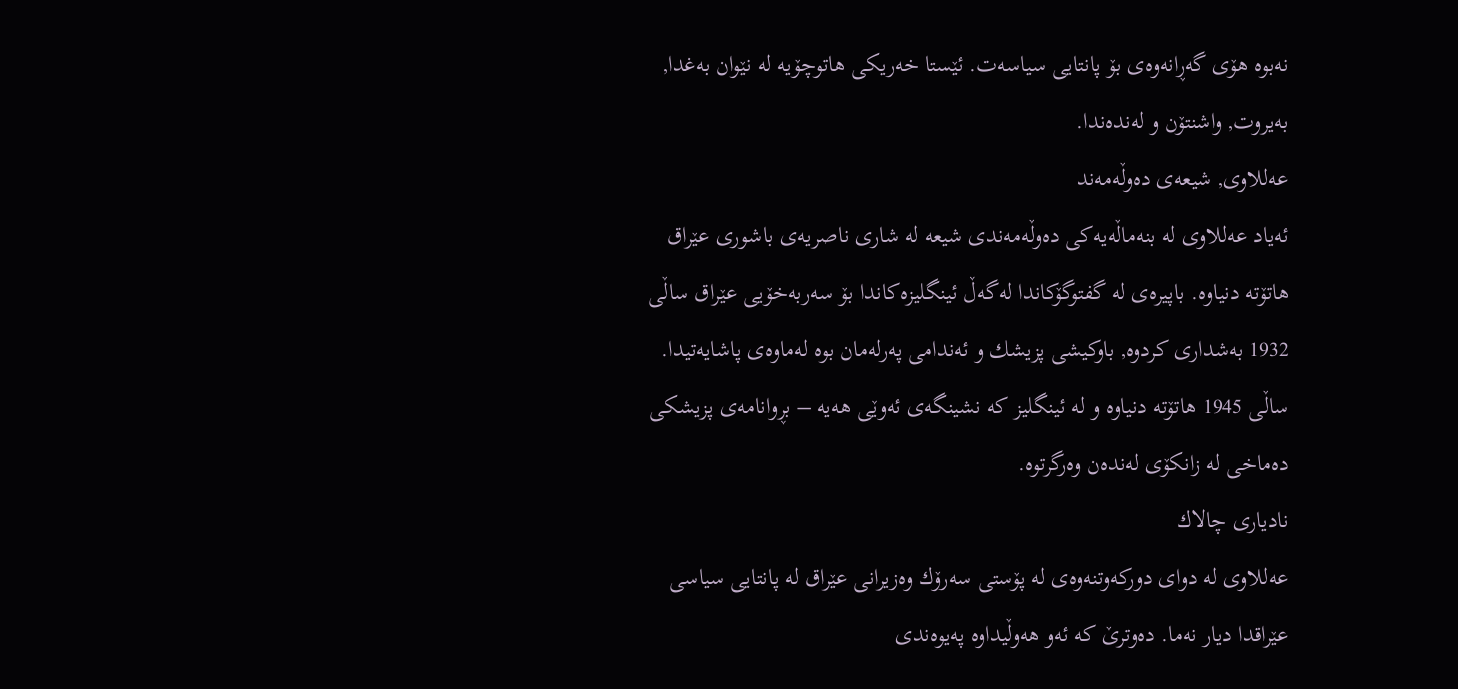نه‌بوه‌ هۆی‌ گه‌ڕانه‌وه‌ی‌ بۆ پانتایی‌ سیاسه‌ت. ئێستا خه‌ریكی‌ هاتوچۆیه‌ له‌ نێوان به‌غدا, به‌یروت, واشنتۆن و له‌نده‌ندا.
عه‌للاوی‌, شیعه‌ی‌ ده‌وڵه‌مه‌ند
ئه‌یاد عه‌للاوی‌ له‌ بنه‌ماڵه‌یه‌كی‌ ده‌وڵه‌مه‌ندی‌ شیعه‌ له‌ شاری‌ ناصریه‌ی‌ باشوری‌ عێراق هاتۆته‌ دنیاوه‌. باپیره‌ی‌ له‌ گفتوگۆكاندا له‌گه‌ڵ‌ ئینگلیزه‌كاندا بۆ سه‌ربه‌خۆیی‌ عێراق ساڵی‌ 1932 به‌شداری‌ كردوه‌, باوكیشی‌ پزیشك و ئه‌ندامی‌ په‌رله‌مان بوه‌ له‌ماوه‌ی‌ پاشایه‌تیدا. ساڵی‌ 1945 هاتۆته‌ دنیاوه‌ و له‌ ئینگلیز كه‌ نشینگه‌ی‌ ئه‌وێی‌ هه‌یه‌ – بڕوانامه‌ی‌ پزیشكی‌ ده‌ماخی‌ له‌ زانكۆی‌ له‌نده‌ن وه‌رگرتوه‌.
نادیاری‌ چالاك
عه‌للاوی‌ له‌ دوای‌ دوركه‌وتنه‌وه‌ی‌ له‌ پۆستی‌ سه‌رۆك وه‌زیرانی‌ عێراق له‌ پانتایی‌ سیاسی‌ عێراقدا دیار نه‌ما. ده‌وترێ‌ كه‌ ئه‌و هه‌وڵیداوه‌ په‌یوه‌ندی‌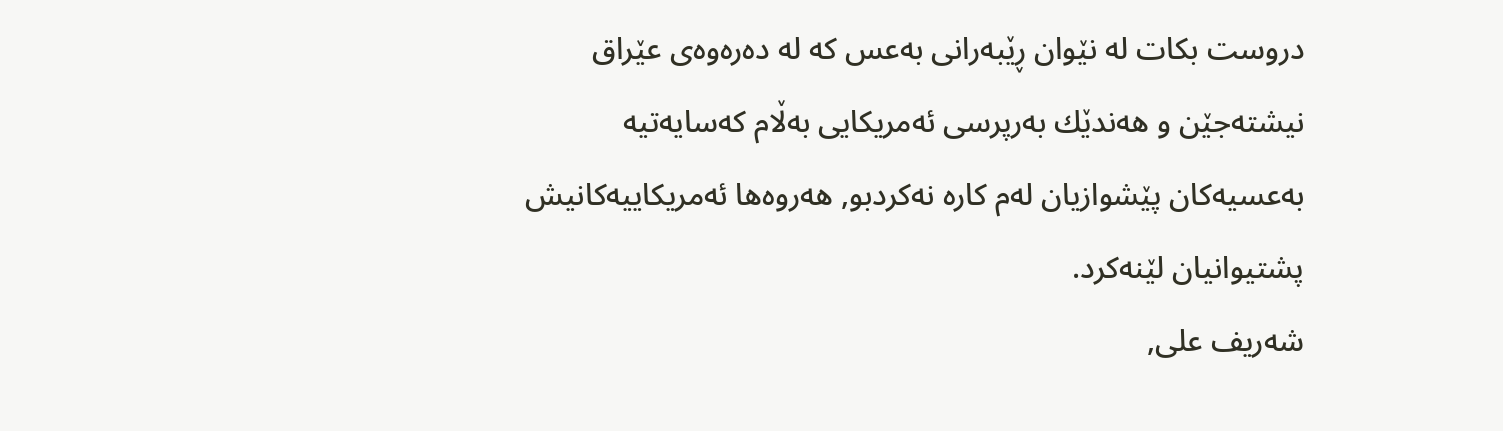دروست بكات له‌ نێوان ڕێبه‌رانی‌ به‌عس كه‌ له‌ ده‌ره‌وه‌ی‌ عێراق نیشته‌جێن و هه‌ندێك به‌رپرسی‌ ئه‌مریكایی‌ به‌ڵام كه‌سایه‌تیه‌ به‌عسیه‌كان پێشوازیان له‌م كاره‌ نه‌كردبو, هه‌روه‌ها ئه‌مریكاییه‌كانیش پشتیوانیان لێنه‌كرد.
شه‌ریف علی‌,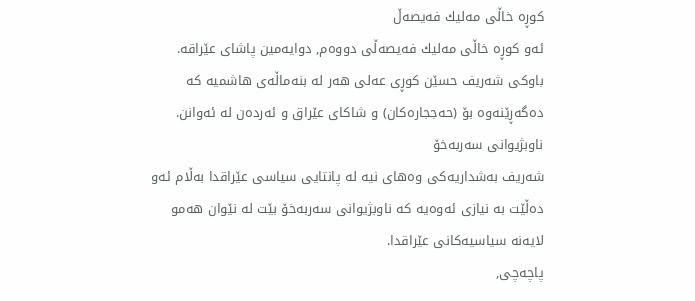كوڕه‌ خاڵی‌ مه‌لیك فه‌یصه‌ڵ‌
ئه‌و كوڕه‌ خاڵی‌ مه‌لیك فه‌یصه‌ڵی‌ دووه‌م, دوایه‌مین پاشای‌ عێراقه‌. باوكی‌ شه‌ریف حسێن كوڕی‌ عه‌لی‌ هه‌ر له‌ بنه‌ماڵه‌ی‌ هاشمیه‌ كه‌ ده‌گه‌ڕێنه‌وه‌ بۆ (حه‌ججاره‌كان) و شاكای‌ عێراق و ئه‌رده‌ن له‌ ئه‌وانن.
ناوبژیوانی‌ سه‌ربه‌خۆ
شه‌ریف به‌شداریه‌كی‌ وه‌های‌ نیه‌ له‌ پانتایی‌ سیاسی‌ عێراقدا به‌ڵام ئه‌و ده‌ڵێت به‌ نیازی‌ ئه‌وه‌یه‌ كه‌ ناوبژیوانی‌ سه‌ربه‌خۆ بێت له‌ نێوان هه‌مو لایه‌نه‌ سیاسیه‌كانی‌ عێراقدا.
پاچه‌چی‌,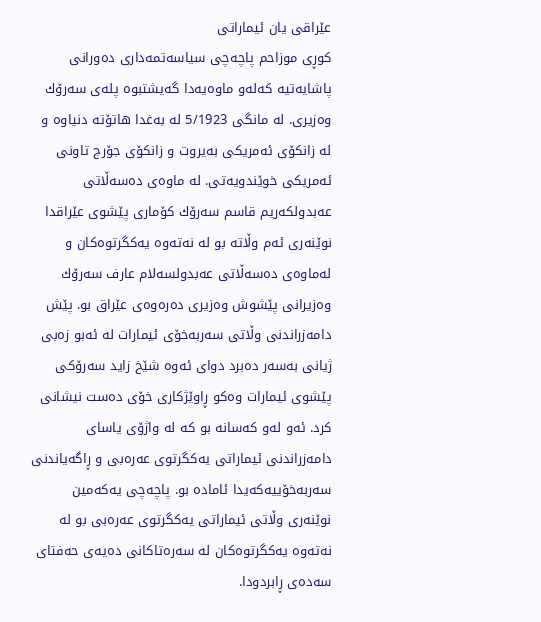عێراقی‌ یان ئیماراتی‌
كوڕی‌ موزاحم پاچه‌چی‌ سیاسه‌تمه‌داری‌ ده‌ورانی‌ پاشایه‌تیه‌ كه‌له‌و ماوه‌یه‌دا گه‌یشتبوه‌ پله‌ی‌ سه‌رۆك وه‌زیری‌. له‌ مانگی‌ 5/1923 له‌ به‌غدا هاتۆته‌ دنیاوه‌ و له‌ زانكۆی‌ ئه‌مریكی‌ به‌یروت و زانكۆی‌ جۆرج تاونی‌ ئه‌مریكی‌ خوێندویه‌تی‌. له‌ ماوه‌ی‌ ده‌سه‌ڵاتی‌ عه‌بدولكه‌ریم قاسم سه‌رۆك كۆماری‌ پێشوی‌ عێراقدا نوێنه‌ری‌ ئه‌م وڵاته‌ بو له‌ نه‌ته‌وه‌ یه‌كگرتوه‌كان و له‌ماوه‌ی‌ ده‌سه‌ڵاتی‌ عه‌بدولسه‌لام عارف سه‌رۆك وه‌زیرانی‌ پێشوش وه‌زیری‌ ده‌ره‌وه‌ی‌ عێراق بو. پێش دامه‌زراندنی‌ وڵاتی‌ سه‌ربه‌خۆی‌ ئیمارات له‌ ئه‌بو زه‌بی‌ ژیانی‌ به‌سه‌ر ده‌برد دوای‌ ئه‌وه‌ شێخ زاید سه‌رۆكی‌ پێشوی‌ ئیمارات وه‌كو ڕاوێژكاری‌ خۆی‌ ده‌ست نیشانی‌ كرد. ئه‌و له‌و كه‌سانه‌ بو كه‌ له‌ واژۆی‌ یاسای‌ دامه‌زراندنی‌ ئیماراتی‌ یه‌كگرتوی‌ عه‌ره‌بی‌ و ڕاگه‌یاندنی‌ سه‌ربه‌خۆییه‌كه‌یدا ئاماده‌ بو. پاچه‌چی‌ یه‌كه‌مین نوێنه‌ری‌ وڵاتی‌ ئیماراتی‌ یه‌كگرتوی‌ عه‌ره‌بی‌ بو له‌ نه‌ته‌وه‌ یه‌كگرتوه‌كان له‌ سه‌ره‌تاكانی‌ ده‌یه‌ی‌ حه‌فتای‌ سه‌ده‌ی‌ ڕابردودا.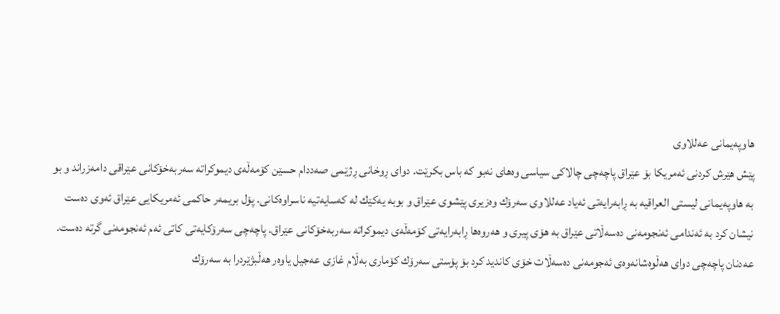هاوپه‌یمانی‌ عه‌للاوی‌
پێش هێرش كردنی‌ ئه‌مریكا بۆ عێراق پاچه‌چی‌ چالاكی‌ سیاسی‌ وه‌های‌ نه‌بو كه‌ باس بكرێت. دوای‌ ڕوخانی‌ ڕژێمی‌ صه‌ددام حسێن كۆمه‌ڵه‌ی‌ دیموكراته‌ سه‌ربه‌خۆكانی‌ عێراقی‌ دامه‌زراند و بو به‌ هاوپه‌یمانی‌ لیستی‌ العراقیه‌ به‌ ڕابه‌رایه‌تی‌ ئه‌یاد عه‌للاوی‌ سه‌رۆك وه‌زیری‌ پێشوی‌ عێراق و بوبه‌ یه‌كێك له‌ كه‌سایه‌تیه‌ ناسراوه‌كانی‌. پۆل بریمه‌ر حاكمی‌ ئه‌مریكایی‌ عێراق ئه‌وی‌ ده‌ست نیشان كرد به‌ ئه‌ندامی‌ ئه‌نجومه‌نی‌ ده‌سه‌ڵاتی‌ عێراق به‌ هۆی‌ پیری‌ و هه‌روه‌ها ڕابه‌رایه‌تی‌ كۆمه‌ڵه‌ی‌ دیموكراته‌ سه‌ربه‌خۆكانی‌ عێراق. پاچه‌چی‌ سه‌رۆكایه‌تی‌ كاتی‌ ئه‌م ئه‌نجومه‌نی‌ گرته‌ ده‌ست. عه‌دنان پاچه‌چی‌ دوای‌ هه‌ڵوه‌شانه‌وه‌ی‌ ئه‌جومه‌نی‌ ده‌سه‌ڵات خۆی‌ كاندید كرد بۆ پۆستی‌ سه‌رۆك كۆماری‌ به‌ڵام غازی‌ عه‌جیل یاوه‌ر هه‌ڵبژێردرا به‌ سه‌رۆك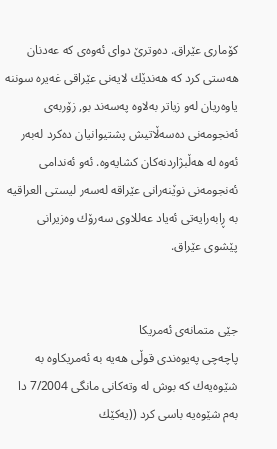كۆماری‌ عێراق. ده‌وترێ‌ دوای‌ ئه‌وه‌ی‌ كه‌ عه‌دنان هه‌ستی‌ كرد كه‌ هه‌ندێك لایه‌نی‌ عێراقی‌ غه‌یره‌ سوننه‌ یاوه‌ریان له‌و زیاتر به‌لاوه‌ په‌سه‌ند بو, زۆربه‌ی‌ ئه‌نجومه‌نی‌ ده‌سه‌ڵاتیش پشتیوانیان ده‌كرد له‌به‌ر ئه‌وه‌ له‌ هه‌ڵبژاردنه‌كان كشایه‌وه‌. ئه‌و ئه‌ندامی‌ ئه‌نجومه‌نی‌ نوێنه‌رانی‌ عێراقه‌ له‌سه‌ر لیستی‌ العراقیه‌ به‌ ڕابه‌رایه‌تی‌ ئه‌یاد عه‌للاوی‌ سه‌رۆك وه‌زیرانی‌ پێشوی‌ عێراق.


جێی‌ متمانه‌ی‌ ئه‌مریكا
پاچه‌چی‌ په‌یوه‌ندی‌ قوڵی‌ هه‌یه‌ به‌ ئه‌مریكاوه‌ به‌ شێوه‌یه‌ك كه‌ بوش له‌ وته‌كانی‌ مانگی‌ 7/2004 دا به‌م شێوه‌یه‌ باسی‌ كرد ((یه‌كێك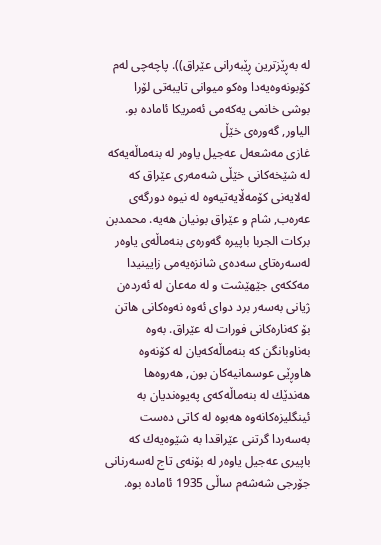له‌ به‌ڕێزترین ڕێبه‌رانی‌ عێراق)). پاچه‌چی‌ له‌م كۆبونه‌وه‌یه‌دا وه‌كو میوانی‌ تایبه‌تی‌ لۆرا بوشی‌ خانمی‌ یه‌كه‌می‌ ئه‌مریكا ئاماده‌ بو.
الیاور, گه‌وره‌ی‌ خێڵ‌
غازی‌ مه‌شعه‌ل عه‌جیل یاوه‌ر له‌ بنه‌ماڵه‌یه‌كه‌ له‌ شێخه‌كانی‌ خێڵی‌ شه‌مه‌ری‌ عێراق كه‌ له‌لایه‌نی‌ كۆمه‌ڵایه‌تیه‌وه‌ له‌ نیوه‌ دورگه‌ی‌ عه‌ره‌ب, شام و عێراق بونیان هه‌یه‌. محمدبن بركات الجربا باپیره‌ گه‌وره‌ی‌ بنه‌ماڵه‌ی‌ یاوه‌ر له‌سه‌ره‌تای‌ سه‌ده‌ی‌ شانزه‌یه‌می‌ زایینیدا مه‌ككه‌ی‌ جێهێشت و له‌ مه‌عان له‌ ئه‌رده‌ن ژیانی‌ به‌سه‌ر برد دوای‌ ئه‌وه‌ نه‌وه‌كانی‌ هاتن بۆ كه‌ناره‌كانی‌ فورات له‌ عێراق. به‌وه‌ به‌ناوبانگن كه‌ بنه‌ماڵه‌كه‌یان له‌ كۆنه‌وه‌ هاوڕێی‌ عوسمانیه‌كان بون, هه‌روه‌ها هه‌ندێك له‌ بنه‌ماڵه‌كه‌ی‌ په‌یوه‌ندیان به‌ ئینگلیزه‌كانه‌وه‌ هه‌بوه‌ له‌ كاتی‌ ده‌ست به‌سه‌ردا گرتنی‌ عێراقدا به‌ شێوه‌یه‌ك كه‌ باپیری‌ عه‌جیل یاوه‌ر له‌ بۆنه‌ی‌ تاج له‌سه‌رنانی‌ جۆرجی‌ شه‌شه‌م ساڵی‌ 1935 ئاماده‌ بوه‌.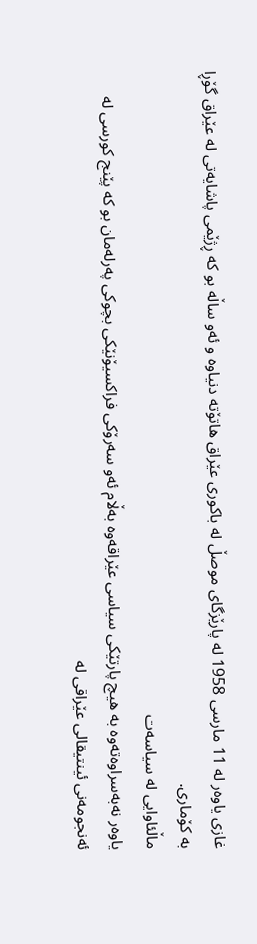غازی‌ یاوه‌ر له‌ 11 مارسی‌ 1958 له‌ پارێزگای‌ موصڵ‌ له‌ باكوری‌ عێراق هاتۆته‌ دنیاوه‌ و ئه‌و ساڵه‌ بو كه‌ ڕژێمی‌ پاشایه‌تی‌ له‌ عێراق گۆڕا به‌ كۆماری‌.
ماڵئاوایی‌ له‌ سیاسه‌ت
یاوه‌ر نه‌به‌سراوه‌ته‌وه‌ به‌ هیچ پارتێكی‌ سیاسی‌ عێراقه‌وه‌ به‌ڵام ئه‌و سه‌رۆكی‌ فراكسیۆنێكی‌ بچوكی‌ په‌رله‌مان بو كه‌ پێنج كورسی‌ له‌ ئه‌نجومه‌نی‌ ئینتیقالی‌ عێراقی‌ له‌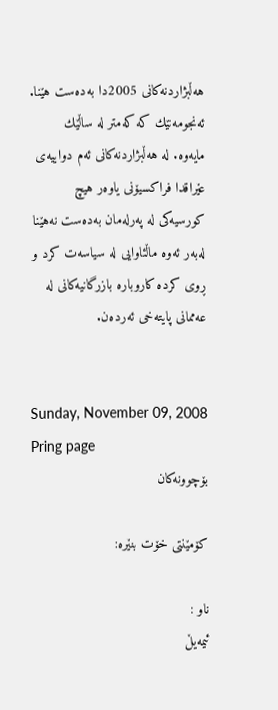هه‌ڵبژاردنه‌كانی‌ 2005دا به‌ده‌ست هێنا. ئه‌نجومه‌نێك كه‌ كه‌متر له‌ ساڵێك مایه‌وه‌. له‌ هه‌ڵبژاردنه‌كانی‌ ئه‌م دواییه‌ی‌ عێراقدا فراكسیۆنی‌ یاوه‌ر هیچ كورسیه‌كی‌ له‌ په‌رله‌مان به‌ده‌ست نه‌هێنا له‌به‌ر ئه‌وه‌ ماڵئاوایی‌ له‌ سیاسه‌ت كرد و ڕوی‌ كرده‌ كاروباره‌ بازرگانیه‌كانی‌ له‌ عه‌ممانی‌ پایته‌خی‌ ئه‌رده‌ن.


Sunday, November 09, 2008
Pring page
بۆچوونه‌کان

کۆمێنتی خۆت بنێره‌:

ناو :
ئیمه‌یڵ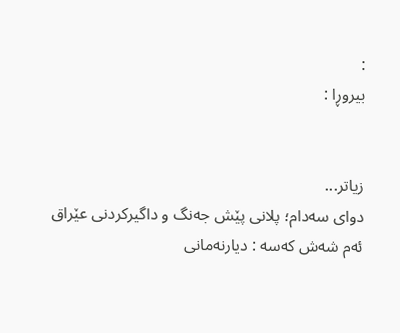:
بیروڕا :


زیاتر...
دوای سه‌دام؛ پلانی پێش جه‌نگ و داگیركردنی عێراق
ئه‌م شه‌ش كه‌سه‌ : دیارنه‌مانی‌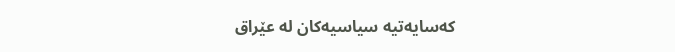كه‌سایه‌تیه‌ سیاسیه‌كان له‌ عێراق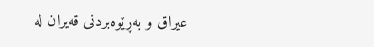عیراق و به‌ڕێوه‌بردنی قه‌یران له‌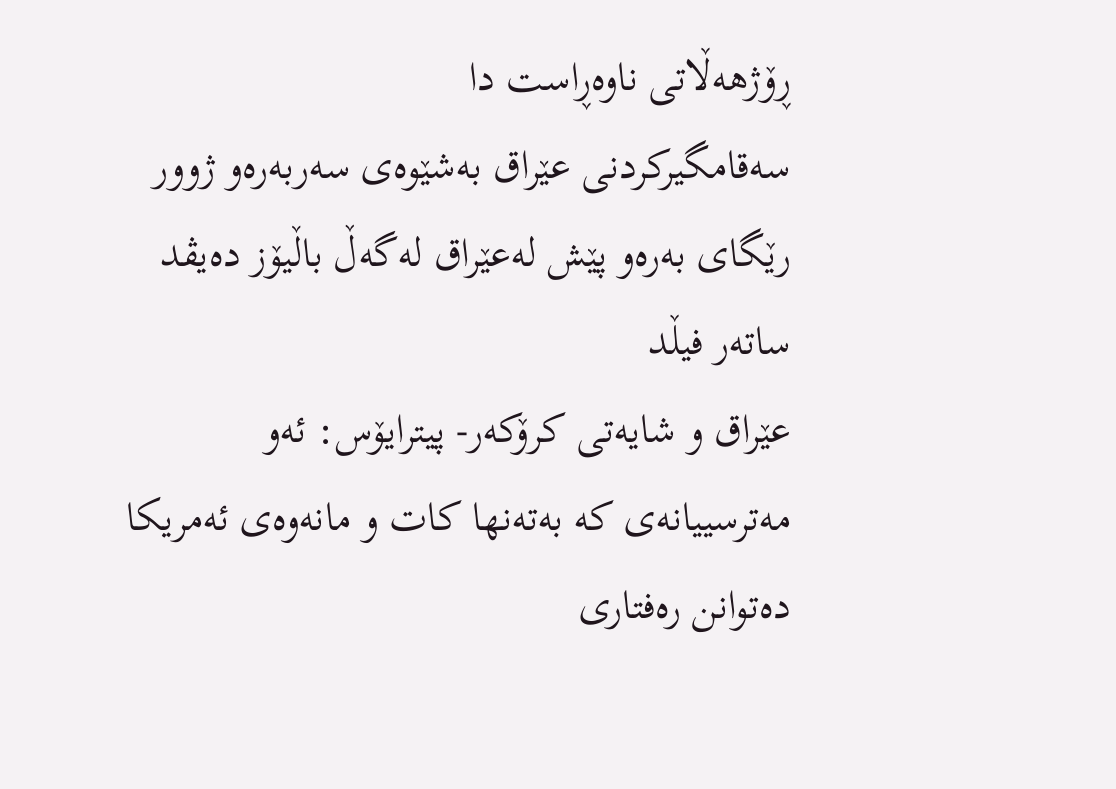ڕۆژهه‌ڵاتی ناوه‌ڕاست دا
سه‌قامگیركردنی عێراق به‌شێوه‌ی سه‌ربه‌ره‌و ژوور
رێگای به‌ره‌و پێش له‌عێراق له‌گه‌ڵ باڵیۆز ده‌یڤد ساته‌ر فیڵد
عێراق و شایەتی کرۆکەر- پیترایۆس: ئەو مەترسییانەی کە بەتەنها کات و مانەوەی ئەمریکا دەتوانن رەفتاری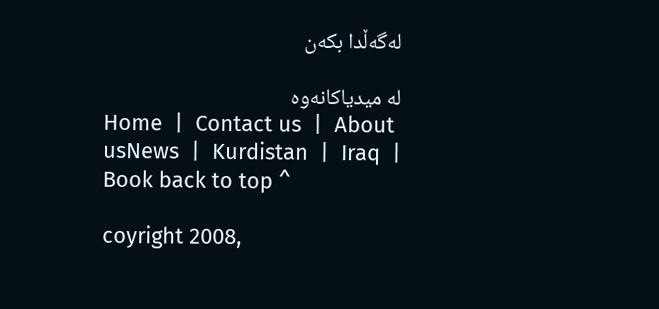لەگەڵدا بکەن

له‌ میدیاکانه‌وه‌
Home  |  Contact us  |  About usNews  |  Kurdistan  |  Iraq  |  Book back to top ^

coyright 2008,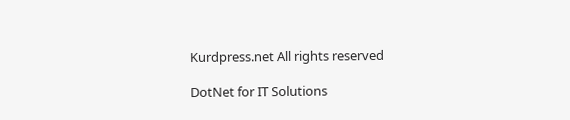Kurdpress.net All rights reserved

DotNet for IT Solutions